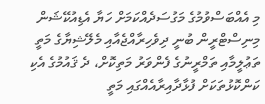މި އެއްބަސްވުމުގެ މަގުސަދެއްކަމަށް ހަޔާ އެޑިއުކޭޝަން މިނިސްޓްރީން ބުނީ ދިވެހިރާއްޖެއާއި މެލޭޝިޔާގެ މަތީ ތަޢުލީމާއި ތަމްރީނުގެ ފެންވަރު މަތިކޮށް، ދެ ޤައުމުގެ އެކި ކަންކޮޅުތަކަށް ފުޅާދާއިރާއެއްގައި މަތީ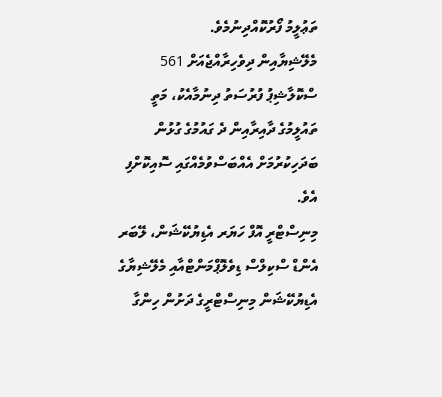ތަޢުލީމު ފޯރުކޮއްދިނުމެވެ.
މެލޭޝިޔާއިން ދިވެހިރާއްޖެއަށް 561 ސްކޮލާޝިޕު ފުރުސަތު ދިނުމާއެކު، މަތީ ތައުލީމުގެ ދާއިރާއިން ދެ ގައުމުގެ ގުޅުން ބަދަހިކުރުމަށް އެއްބަސްވުމެއްގައި ސޮއިކޮށްފި އެވެ.
މިނިސްޓްރީ އޮފް ހަޔަރ އެޑިޔުކޭޝަން، ލޭބަރ އެންޑް ސްކިލްސް ޑިވެލޮޕްމަންޓްއާއި މެލޭޝިޔާގެ އެޑިޔުކޭޝަން މިނިސްޓްރީގެ ދަށުން ހިންގާ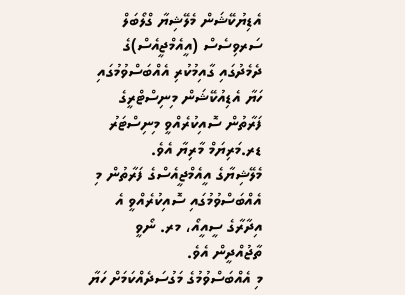އެޑިޔުކޭޝަން މެލޭޝިޔާ ގްލޯބަލް ސަރވިސެސް (އީއެމްޖީއެސް)ގެ ދެމެދުގައި ގާއިމުކުރި އެއްބަސްވުމުގައި ހަޔާ އެޑިއުކޭޝަން މިނިސްޓްރީގެ ފަރާތުން ސޮއިކުރެއްވީ މިނިސްޓަރު ޑރ.މަރިޔަމް މާރިޔާ އެވެ.
މެލޭޝިޔާގެ އީއެމްޖީއެސްގެ ފަރާތުން މި އެއްބަސްވުމުގައި ސޮއިކުރެއްވީ އެ އިދާރާގެ ސީއީއޯ، މރ. ނޯވީ ތާޖުއްދީން އެވެ.
މި އެއްބަސްވުމުގެ މަގުސަދެއްކަމަށް ހަޔާ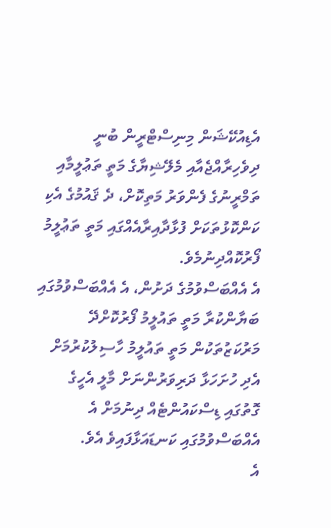އެޑިއުކޭޝަން މިނިސްޓްރީން ބުނީ ދިވެހިރާއްޖެއާއި މެލޭޝިޔާގެ މަތީ ތަޢުލީމާއި ތަމްރީނުގެ ފެންވަރު މަތިކޮށް، ދެ ޤައުމުގެ އެކި ކަންކޮޅުތަކަށް ފުޅާދާއިރާއެއްގައި މަތީ ތަޢުލީމު ފޯރުކޮއްދިނުމެވެ.
އެ އެއްބަސްވުމުގެ ދަށުން، އެ އެއްބަސްވުމުގައި ބަޔާންކުރާ މަތީ ތައުލީމު ފޯރުކޮށްދޭ މަރުކަޒުތަކުން މަތީ ތައުލީމު ހާސިލުކުރުމަށް އެދި ހުށަހަޅާ ދަރިވަރުންނަށް މާލީ އެހީގެ ގޮތުގައި ޑިސްކައުންޓެއް ދިނުމަށް އެ އެއްބަސްވުމުގައި ކަނޑައަޅާފައިވެ އެވެ.
އެ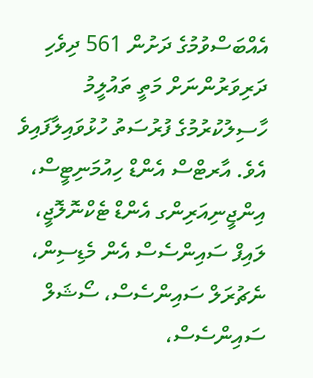އެއްބަސްވުމުގެ ދަށުން 561 ދިވެހި ދަރިވަރުންނަށް މަތީ ތައުލީމު ހާސިލުކުރުމުގެ ފުރުސަތު ހުޅުވައިލާފައިވެ އެވެ. އާރޓްސް އެންޑް ހިއުމަނިޓީސް، އިންޖީނިއަރިންގ އެންޑް ޓެކްނޮލޮޖީ، ލައިފް ސައިންސެސް އެން މެޑިސިން، ނެޗުރަލް ސައިންސެސް، ސޯޝަލް ސައިންސެސް،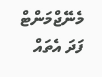މެނޭޖްމަންޓް ފަދަ އެތައް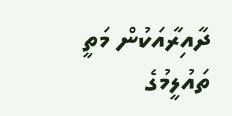ދާއިރާއަކުން މަތީ ތައުލީމުގެ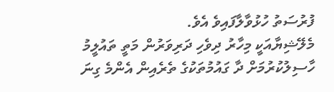ފުރުސަތު ހުޅުވާލާފައިވެ އެވެ.
މެލޭޝިޔާއަކީ މިހާރު ދިވެހި ދަރިވަރުން މަތީ ތައުލީމު ހާސިލުކުރުމަށް ދާ ގައުމުތަކުގެ ތެރެއިން އެންމެ ގިނަ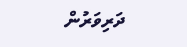ދަރިވަރުން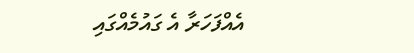އެއްފަހަރާ އެ ގައުމެއްގައި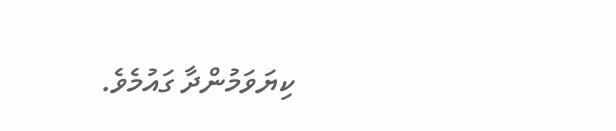ކިޔަވަމުންދާ ގައުމެވެ.